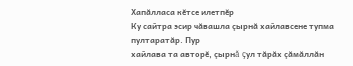Хапăлласа кĕтсе илетпĕр
Ку сайтра эсир чăвашла çырнă хайлавсене тупма пултаратăр. Пур
хайлава та авторĕ, çырнă çул тăрăх çăмăллăн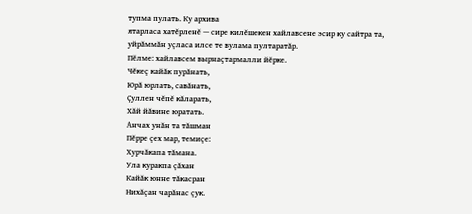тупма пулать. Ку архива
ятарласа хатĕрленĕ — сире килĕшекен хайлавсене эсир ку сайтра та,
уйрăммăн уçласа илсе те вулама пултаратăр.
Пӗлме: хайлавсем вырнаҫтармалли йӗрке.
Чĕкеç кайăк пурăнать,
Юрă юрлать, савăнать,
Çуллен чĕпĕ кăларать,
Хăй йăвине юратать.
Анчах унăн та тăшман
Пĕрре çех мар, темиçе:
Хурчăкапа тăмана.
Ула куракпа çăхан
Кайăк юнне тăкасран
Нихăçан чарăнас çук.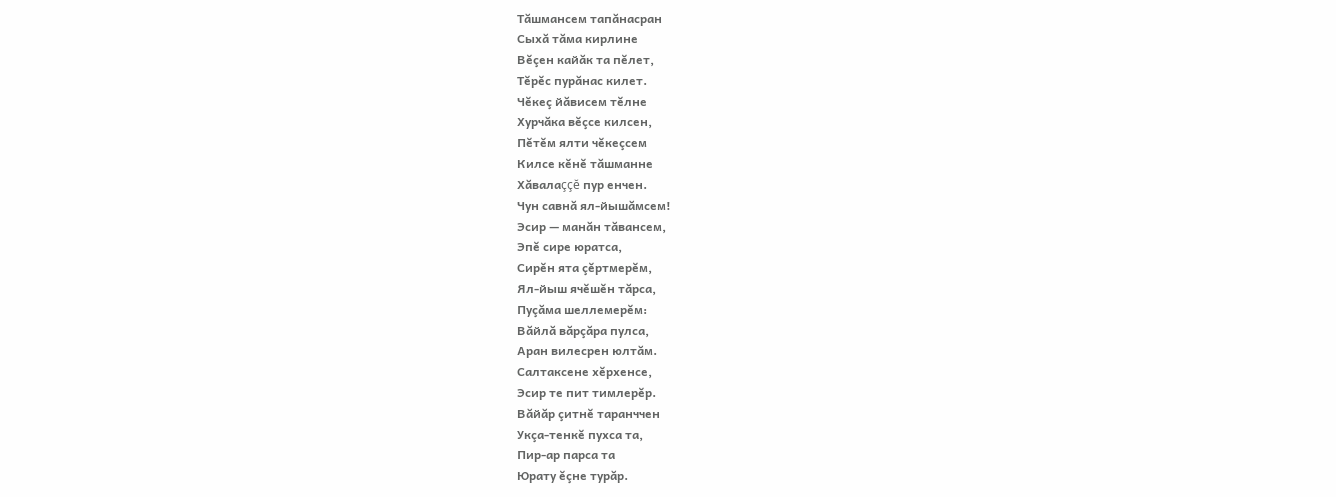Тăшмансем тапăнасран
Сыхă тăма кирлине
Вĕçен кайăк та пĕлет,
Тĕрĕс пурăнас килет.
Чĕкеç йăвисем тĕлне
Хурчăка вĕçсе килсен,
Пĕтĕм ялти чĕкеçсем
Килсе кĕнĕ тăшманне
Хăвалаççĕ пур енчен.
Чун савнă ял-йышăмсем!
Эсир — манăн тăвансем,
Эпĕ сире юратса,
Сирĕн ята çĕртмерĕм,
Ял-йыш ячĕшĕн тăрса,
Пуçăма шеллемерĕм:
Вăйлă вăрçăра пулса,
Аран вилесрен юлтăм.
Салтаксене хĕрхенсе,
Эсир те пит тимлерĕр.
Вăйăр çитнĕ таранччен
Укçа-тенкĕ пухса та,
Пир-ар парса та
Юрату ĕçне турăр.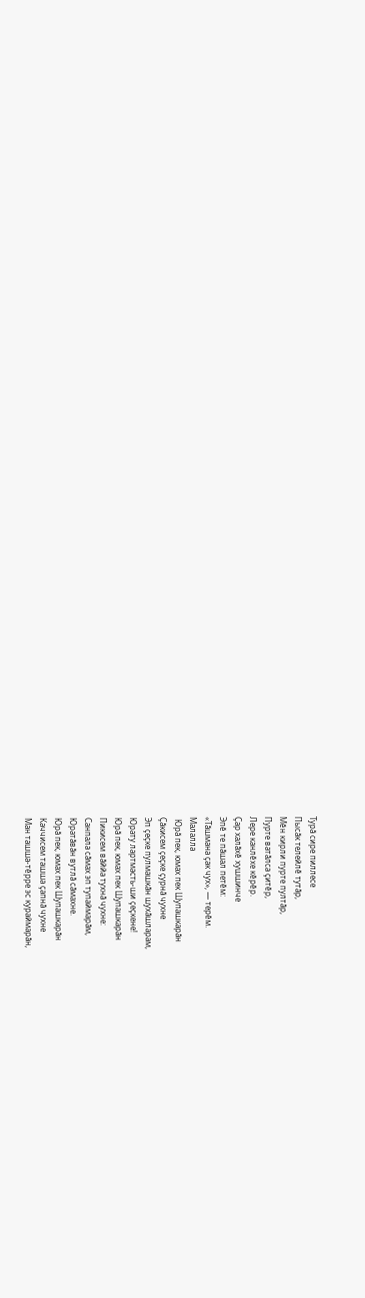Турă сире пиллесе
Пысăк телейлĕ тутăр,
Мĕн кирли пурте пултăр,
Пурте ватăлса çитĕр,
Лере канлĕхе кĕрĕр.
Çар халăхĕ хушшинче
Эпĕ те пăшал петĕм:
«Тăшмана çак чух», — терĕм.
Малалла
 Юрă пек, юмах пек Шупашкарăн
Çăкисем çеçке çурнă чухне
Эп çеçке пулмашкăн шухăшларам,
Юрату лартмасть-ши çеçкене!
Юрă пек, юмах пек Шупашкарăн
Пикисем вăййа тухнă чухне:
Санпала сăмах эп тупаймарăм,
Юратăвăн вутлă сăмахне.
Юрă пек, юмах пек Шупашкарăн
Каччисем ташша çапнă чухне
Ман ташша-тĕрре эс кураймарăн,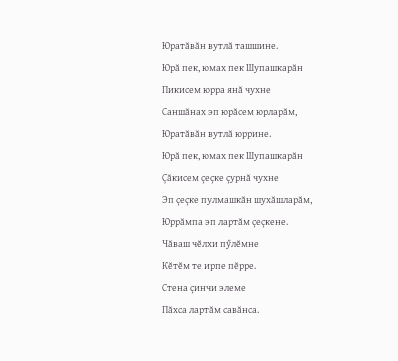Юратăвăн вутлă ташшине.
Юрă пек, юмах пек Шупашкарăн
Пикисем юрра янă чухне
Саншăнах эп юрăсем юрларăм,
Юратăвăн вутлă юррине.
Юрă пек, юмах пек Шупашкарăн
Çăкисем çеçке çурнă чухне
Эп çеçке пулмашкăн шухăшларăм,
Юррăмпа эп лартăм çеçкене.
Чăваш чĕлхи пӳлĕмне
Кĕтĕм те ирпе пĕрре.
Стена çинчи элеме
Пăхса лартăм савăнса.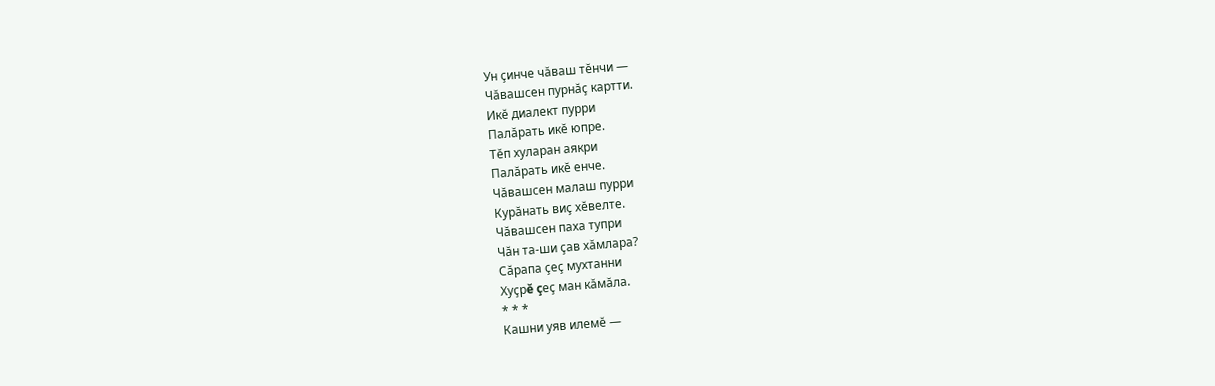Ун çинче чăваш тĕнчи —
Чăвашсен пурнăç картти.
Икĕ диалект пурри
Палăрать икĕ юпре.
Тĕп хуларан аякри
Палăрать икĕ енче.
Чăвашсен малаш пурри
Курăнать виç хĕвелте.
Чăвашсен паха тупри
Чăн та-ши çав хăмлара?
Сăрапа çеç мухтанни
Хуçрĕ çеç ман кăмăла.
* * *
Кашни уяв илемĕ —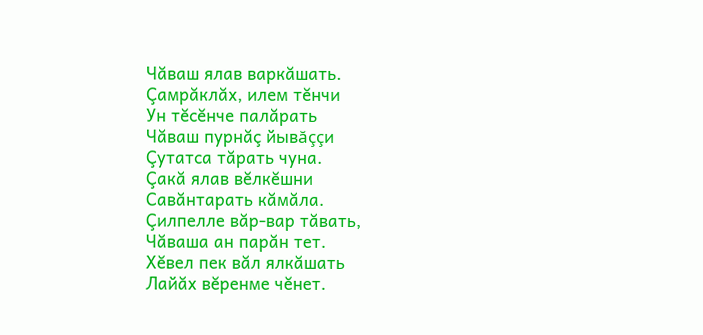Чăваш ялав варкăшать.
Çамрăклăх, илем тĕнчи
Ун тĕсĕнче палăрать
Чăваш пурнăç йывăççи
Çутатса тăрать чуна.
Çакă ялав вĕлкĕшни
Савăнтарать кăмăла.
Çилпелле вăр-вар тăвать,
Чăваша ан парăн тет.
Хĕвел пек вăл ялкăшать
Лайăх вĕренме чĕнет.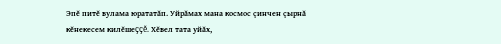Эпĕ питĕ вулама юрататăп. Уйрăмах мана космос çинчен çырнă кĕнекесем килĕшеççĕ. Хĕвел тата уйăх,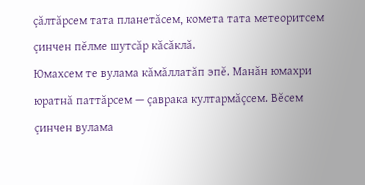çăлтăрсем тата планетăсем, комета тата метеоритсем çинчен пĕлме шутсăр кăсăклă.
Юмахсем те вулама кăмăллатăп эпĕ. Манăн юмахри юратнă паттăрсем — çаврака култармăçсем. Вĕсем çинчен вулама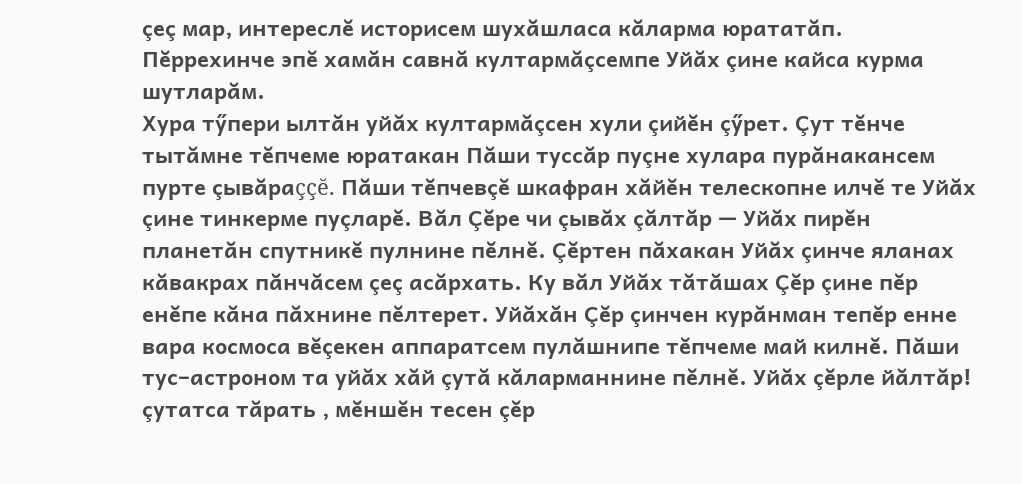çеç мар, интереслĕ историсем шухăшласа кăларма юрататăп. Пĕррехинче эпĕ хамăн савнă култармăçсемпе Уйăх çине кайса курма шутларăм.
Хура тӳпери ылтăн уйăх култармăçсен хули çийĕн çӳрет. Çут тĕнче тытăмне тĕпчеме юратакан Пăши туссăр пуçне хулара пурăнакансем пурте çывăраççĕ. Пăши тĕпчевçĕ шкафран хăйĕн телескопне илчĕ те Уйăх çине тинкерме пуçларĕ. Вăл Çĕре чи çывăх çăлтăр — Уйăх пирĕн планетăн спутникĕ пулнине пĕлнĕ. Çĕртен пăхакан Уйăх çинче яланах кăвакрах пăнчăсем çеç асăрхать. Ку вăл Уйăх тăтăшах Çĕр çине пĕр енĕпе кăна пăхнине пĕлтерет. Уйăхăн Çĕр çинчен курăнман тепĕр енне вара космоса вĕçекен аппаратсем пулăшнипе тĕпчеме май килнĕ. Пăши тус–астроном та уйăх хăй çутă кăларманнине пĕлнĕ. Уйăх çĕрле йăлтăр! çутатса тăрать , мĕншĕн тесен çĕр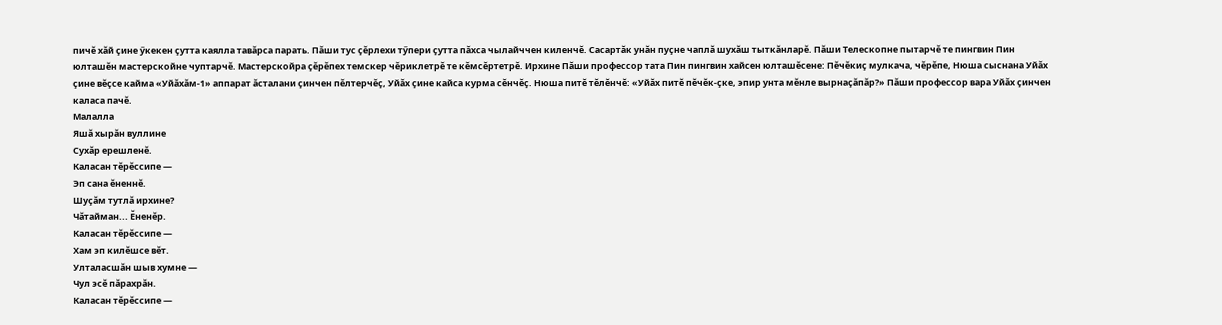пичĕ хăй çине ӳкекен çутта каялла тавăрса парать. Пăши тус çĕрлехи тӳпери çутта пăхса чылайччен киленчĕ. Сасартăк унăн пуçне чаплă шухăш тыткăнларĕ. Пăши Телескопне пытарчĕ те пингвин Пин юлташĕн мастерскойне чуптарчĕ. Мастерскойра çĕрĕпех темскер чĕриклетрĕ те кĕмсĕртетрĕ. Ирхине Пăши профессор тата Пин пингвин хайсен юлташĕсене: Пĕчĕкиç мулкача, чĕрĕпе, Нюша сыснана Уйăх çине вĕçсе кайма «Уйăхăм-1» аппарат ăсталани çинчен пĕлтерчĕç, Уйăх çине кайса курма сĕнчĕç. Нюша питĕ тĕлĕнчĕ: «Уйăх питĕ пĕчĕк-çке, эпир унта мĕнле вырнаçăпăр?» Пăши профессор вара Уйăх çинчен каласа пачĕ.
Малалла
Яшă хырăн вуллине
Сухăр ерешленĕ.
Каласан тĕрĕссипе —
Эп сана ĕненнĕ.
Шуçăм тутлă ирхине?
Чăтайман... Ĕненĕр.
Каласан тĕрĕссипе —
Хам эп килĕшсе вĕт.
Улталасшăн шыв хумне —
Чул эсĕ пăрахрăн.
Каласан тĕрĕссипе —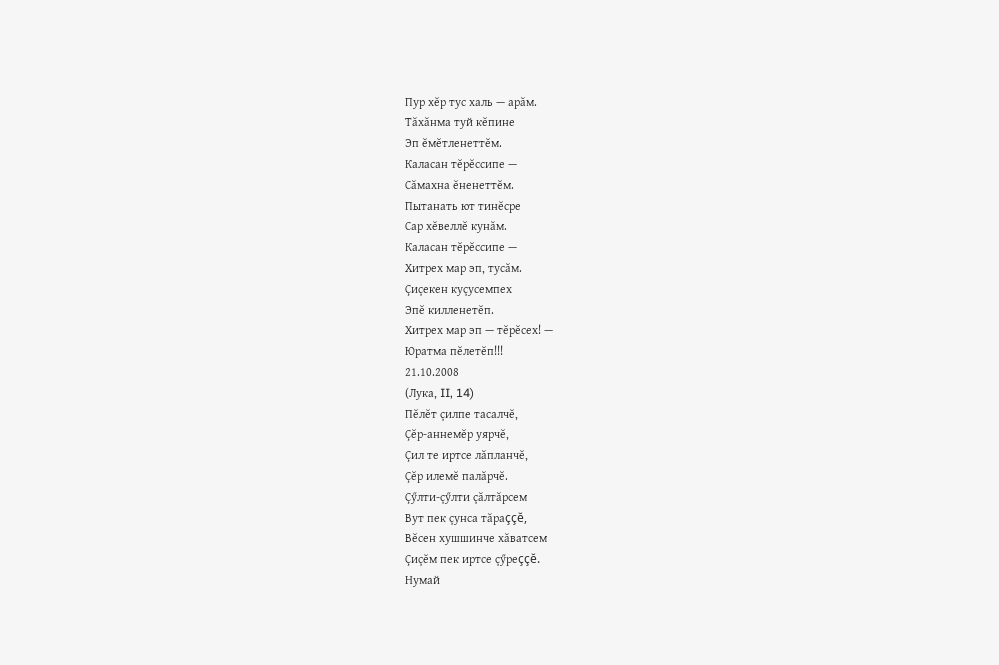Пур хĕр тус халь — арăм.
Тăхăнма туй кĕпине
Эп ĕмĕтленеттĕм.
Каласан тĕрĕссипе —
Сăмахна ĕненеттĕм.
Пытанать ют тинĕсре
Сар хĕвеллĕ кунăм.
Каласан тĕрĕссипе —
Хитрех мар эп, тусăм.
Çиçекен куçусемпех
Эпĕ килленетĕп.
Хитрех мар эп — тĕрĕсех! —
Юратма пĕлетĕп!!!
21.10.2008
(Лука, II, 14)
Пĕлĕт çилпе тасалчĕ,
Çĕр-аннемĕр уярчĕ,
Çил те иртсе лăпланчĕ,
Çĕр илемĕ палăрчĕ.
Çӳлти-çӳлти çăлтăрсем
Вут пек çунса тăраççĕ,
Вĕсен хушшинче хăватсем
Çиçĕм пек иртсе çӳреççĕ.
Нумай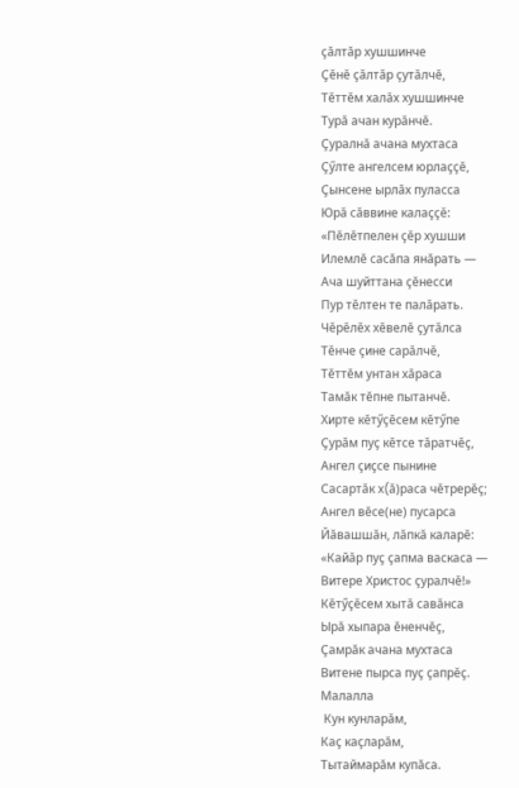çăлтăр хушшинче
Çĕнĕ çăлтăр çутăлчĕ,
Тĕттĕм халăх хушшинче
Турă ачан курăнчĕ.
Çуралнă ачана мухтаса
Çӳлте ангелсем юрлаççĕ,
Çынсене ырлăх пуласса
Юрă сăввине калаççĕ:
«Пĕлĕтпелен çĕр хушши
Илемлĕ сасăпа янăрать —
Ача шуйттана çĕнесси
Пур тĕлтен те палăрать.
Чĕрĕлĕх хĕвелĕ çутăлса
Тĕнче çине сарăлчĕ,
Тĕттĕм унтан хăраса
Тамăк тĕпне пытанчĕ.
Хирте кĕтӳçĕсем кĕтӳпе
Çурăм пуç кĕтсе тăратчĕç,
Ангел çиçсе пынине
Сасартăк х(ă)раса чĕтрерĕç;
Ангел вĕсе(не) пусарса
Йăвашшăн, лăпкă каларĕ:
«Кайăр пуç çапма васкаса —
Витере Христос çуралчĕ!»
Кĕтӳçĕсем хытă савăнса
Ырă хыпара ĕненчĕç,
Çамрăк ачана мухтаса
Витене пырса пуç çапрĕç.
Малалла
 Кун кунларăм,
Каç каçларăм,
Тытаймарăм купăса.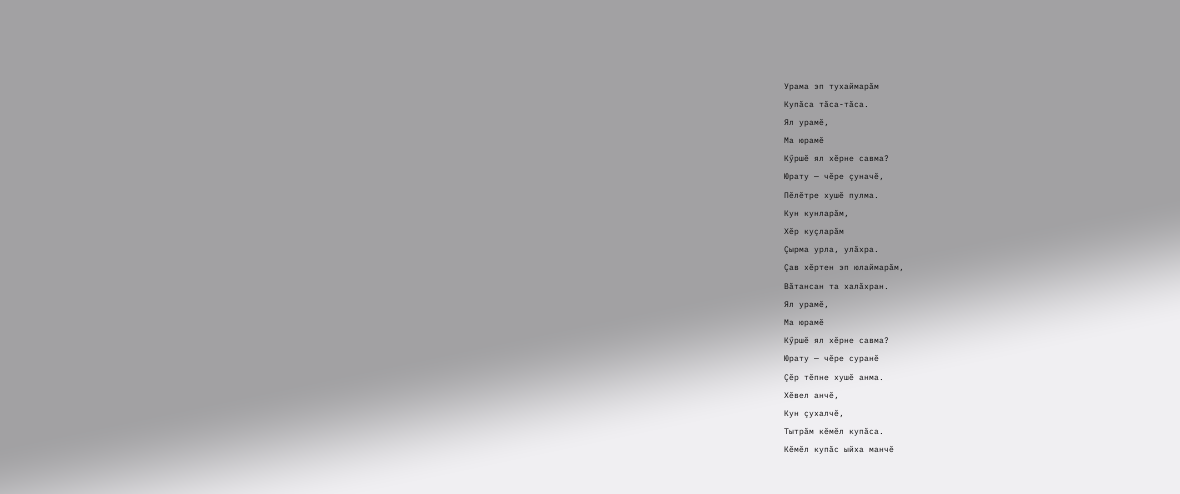Урама эп тухаймарăм
Купăса тăса-тăса.
Ял урамĕ,
Ма юрамĕ
Кӳршĕ ял хĕрне савма?
Юрату — чĕре çуначĕ,
Пĕлĕтре хушĕ пулма.
Кун кунларăм,
Хĕр куçларăм
Çырма урла, улăхра.
Çав хĕртен эп юлаймарăм,
Вăтансан та халăхран.
Ял урамĕ,
Ма юрамĕ
Кӳршĕ ял хĕрне савма?
Юрату — чĕре суранĕ
Çĕр тĕпне хушĕ анма.
Хĕвел анчĕ,
Кун çухалчĕ,
Тытрăм кĕмĕл купăса.
Кĕмĕл купăс ыйха манчĕ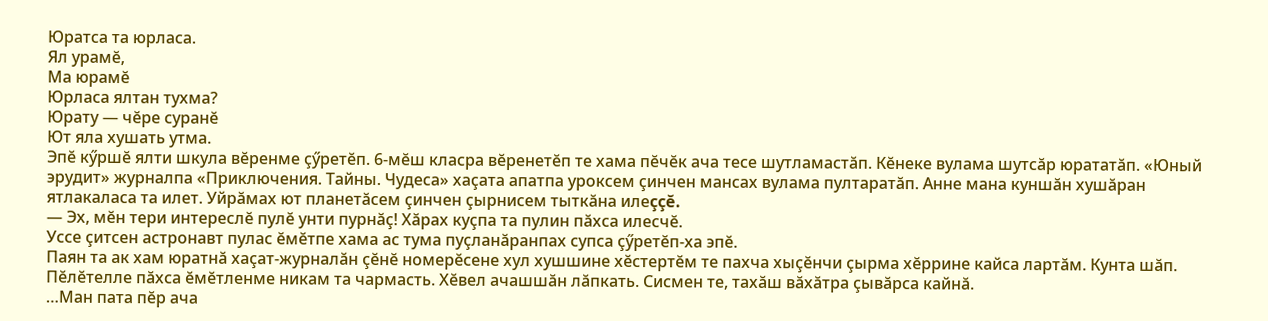Юратса та юрласа.
Ял урамĕ,
Ма юрамĕ
Юрласа ялтан тухма?
Юрату — чĕре суранĕ
Ют яла хушать утма.
Эпĕ кӳршĕ ялти шкула вĕренме çӳретĕп. 6-мĕш класра вĕренетĕп те хама пĕчĕк ача тесе шутламастăп. Кĕнеке вулама шутсăр юрататăп. «Юный эрудит» журналпа «Приключения. Тайны. Чудеса» хаçата апатпа уроксем çинчен мансах вулама пултаратăп. Анне мана куншăн хушăран ятлакаласа та илет. Уйрăмах ют планетăсем çинчен çырнисем тыткăна илеççĕ.
— Эх, мĕн тери интереслĕ пулĕ унти пурнăç! Хăрах куçпа та пулин пăхса илесчĕ.
Уссе çитсен астронавт пулас ĕмĕтпе хама ас тума пуçланăранпах супса çӳретĕп-ха эпĕ.
Паян та ак хам юратнă хаçат-журналăн çĕнĕ номерĕсене хул хушшине хĕстертĕм те пахча хыçĕнчи çырма хĕррине кайса лартăм. Кунта шăп. Пĕлĕтелле пăхса ĕмĕтленме никам та чармасть. Хĕвел ачашшăн лăпкать. Сисмен те, тахăш вăхăтра çывăрса кайнă.
…Ман пата пĕр ача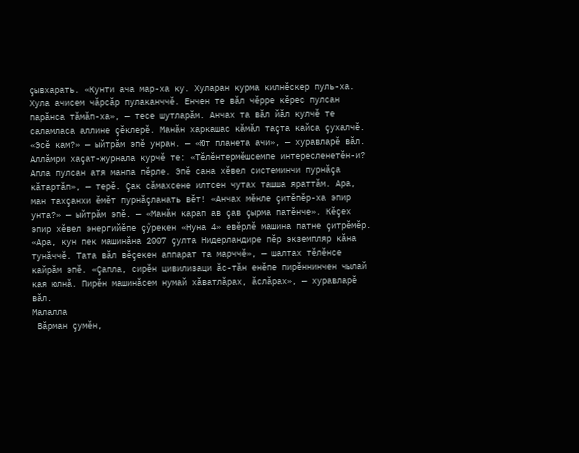çывхарать. «Кунти ача мар-ха ку. Хуларан курма килнĕскер пуль-ха. Хула ачисем чăрсăр пулаканччĕ. Енчен те вăл чĕрре кĕрес пулсан парăнса тăмăп-ха», — тесе шутларăм. Анчах та вăл йăл кулчĕ те саламласа аллине çĕклерĕ. Манăн харкашас кăмăл таçта кайса çухалчĕ. «Эсĕ кам?» — ыйтрăм эпĕ унран. — «Ют планета ачи», — хуравларĕ вăл. Аллăмри хаçат-журнала курчĕ те: «Тĕлĕнтермĕшсемпе интересленетĕн-и? Апла пулсан атя манпа пĕрле. Эпĕ сана хĕвел системинчи пурнăçа кăтартăп», — терĕ. Çак сăмахсене илтсен чутах ташша яраттăм. Ара, ман тахçанхи ĕмĕт пурнăçланать вĕт! «Анчах мĕнле çитĕпĕр-ха эпир унта?» — ыйтрăм эпĕ. — «Манăн карап ав çав çырма патĕнче». Кĕçех эпир хĕвел энергийĕпе çӳрекен «Нуна 4» евĕрлĕ машина патне çитрĕмĕр. «Ара, кун пек машинăна 2007 çулта Нидерландире пĕр экземпляр кăна тунăччĕ. Тата вăл вĕçекен аппарат та марччĕ», — шалтах тĕлĕнсе кайрăм эпĕ. «Çапла, сирĕн цивилизаци ăс-тăн енĕпе пирĕннинчен чылай кая юлнă. Пирĕн машинăсем нумай хăватлăрах, ăслăрах», — хуравларĕ вăл.
Малалла
 Вăрман çумĕн,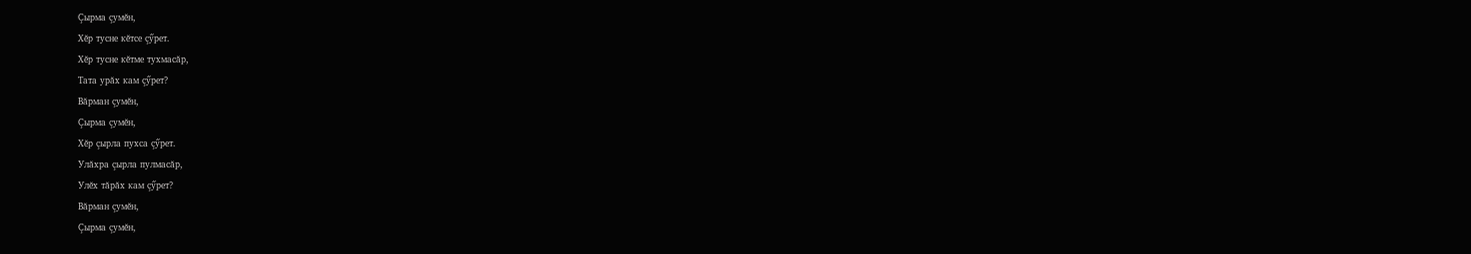Çырма çумĕн,
Хĕр тусне кĕтсе çӳрет.
Хĕр тусне кĕтме тухмасăр,
Тата урăх кам çӳрет?
Вăрман çумĕн,
Çырма çумĕн,
Хĕр çырла пухса çӳрет.
Улăхра çырла пулмасăр,
Улĕх тăрăх кам çӳрет?
Вăрман çумĕн,
Çырма çумĕн,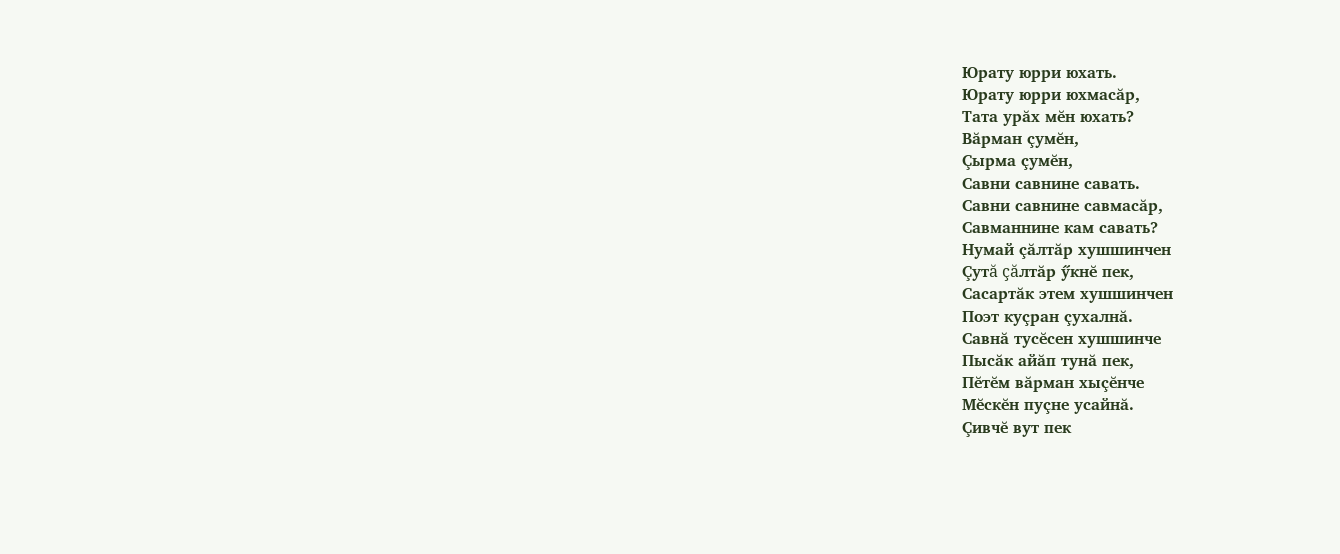Юрату юрри юхать.
Юрату юрри юхмасăр,
Тата урăх мĕн юхать?
Вăрман çумĕн,
Çырма çумĕн,
Савни савнине савать.
Савни савнине савмасăр,
Савманнине кам савать?
Нумай çăлтăр хушшинчен
Çутă çăлтăр ӳкнĕ пек,
Сасартăк этем хушшинчен
Поэт куçран çухалнă.
Савнă тусĕсен хушшинче
Пысăк айăп тунă пек,
Пĕтĕм вăрман хыçĕнче
Мĕскĕн пуçне усайнă.
Çивчĕ вут пек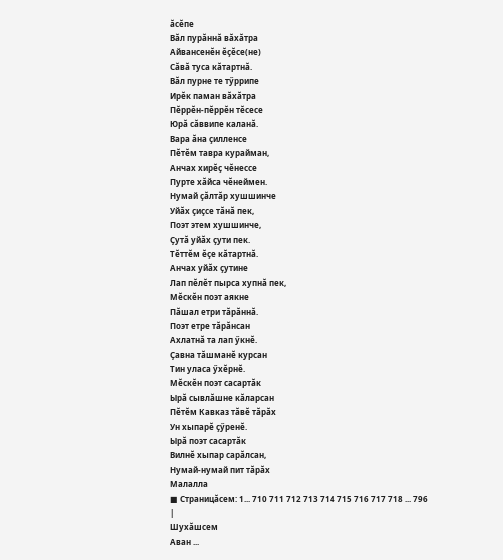ăсĕпе
Вăл пурăннă вăхăтра
Айвансенĕн ĕçĕсе(не)
Сăвă туса кăтартнă.
Вăл пурне те тӳррипе
Ирĕк паман вăхăтра
Пĕррĕн-пĕррĕн тĕсесе
Юрă сăввипе каланă.
Вара ăна çилленсе
Пĕтĕм тавра курайман,
Анчах хирĕç чĕнессе
Пурте хăйса чĕнеймен.
Нумай çăлтăр хушшинче
Уйăх çиçсе тăнă пек,
Поэт этем хушшинче,
Çутă уйăх çути пек.
Тĕттĕм ĕçе кăтартнă.
Анчах уйăх çутине
Лап пĕлĕт пырса хупнă пек,
Мĕскĕн поэт аякне
Пăшал етри тăрăннă.
Поэт етре тăрăнсан
Ахлатнă та лап ӳкнĕ.
Çавна тăшманĕ курсан
Тин уласа ӳхĕрнĕ.
Мĕcкĕн поэт сасартăк
Ырă сывлăшне кăларсан
Пĕтĕм Кавказ тăвĕ тăрăх
Ун хыпарĕ çӳренĕ.
Ырă поэт сасартăк
Вилнĕ хыпар сарăлсан,
Нумай-нумай пит тăрăх
Малалла
■ Страницăсем: 1... 710 711 712 713 714 715 716 717 718 ... 796
|
Шухăшсем
Аван ...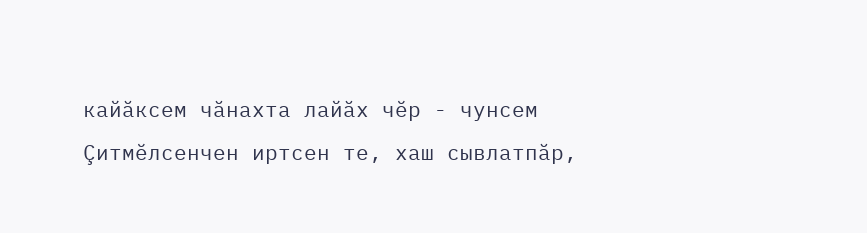кайăксем чăнахта лайăх чĕр - чунсем
Çитмĕлсенчен иртсен те, хаш сывлатпăр,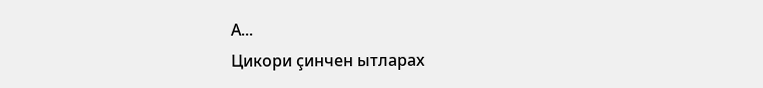А...
Цикори çинчен ытларах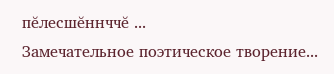пĕлесшĕннччĕ ...
Замечательное поэтическое творение...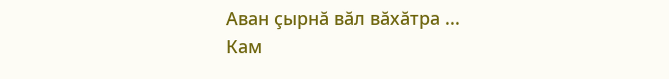Аван çырнă вăл вăхăтра ...
Кам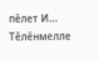пĕлет И...
Тĕлĕнмелле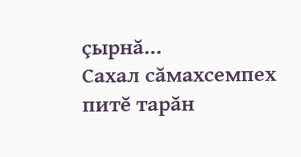çырнă...
Сахал сăмахсемпех питĕ тарăн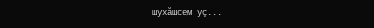шухăшсем уç...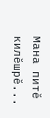Мана питĕ килĕшрĕ...